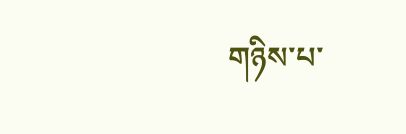གཉིས་པ་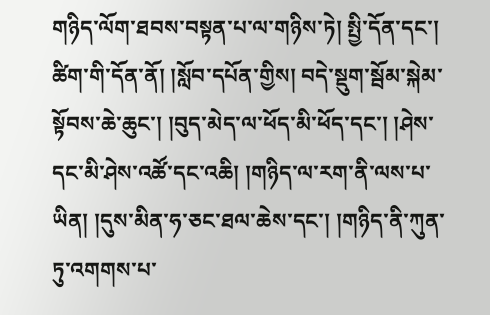གཉིད་ལོག་ཐབས་བསྟན་པ་ལ་གཉིས་ཏེ། སྤྱི་དོན་དང་། ཚིག་གི་དོན་ནོ། །སློབ་དཔོན་གྱིས། བདེ་སྡུག་སྦོམ་སྐེམ་སྟོབས་ཆེ་ཆུང་། །བུད་མེད་ལ་ཕོད་མི་ཕོད་དང་། །ཤེས་དང་མི་ཤེས་འཚོ་དང་འཆི། །གཉིད་ལ་རག་ནི་ལས་པ་ཡིན། །དུས་མིན་ཧ་ཅང་ཐལ་ཆེས་དང་། །གཉིད་ནི་ཀུན་ཏུ་འགགས་པ་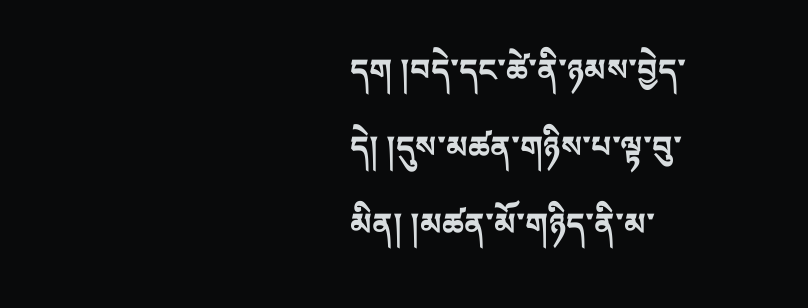དག །བདེ་དང་ཚེ་ནི་ཉམས་བྱེད་དེ། །དུས་མཚན་གཉིས་པ་ལྟ་བུ་མིན། །མཚན་མོ་གཉིད་ནི་མ་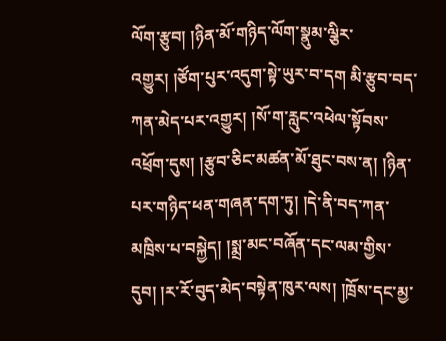ལོག་རྩུབ། །ཉིན་མོ་གཉིད་ལོག་སྣུམ་ལྕིར་འགྱུར། །ཙོག་པུར་འདུག་སྟེ་ཡུར་བ་དག མི་རྩུབ་བད་ཀན་མེད་པར་འགྱུར། །སོ་ག་རླུང་འཕེལ་སྟོབས་འཕྲོག་དུས། །རྩུབ་ཅིང་མཚན་མོ་ཐུང་བས་ན། །ཉིན་པར་གཉིད་ཕན་གཞན་དག་ཏུ། །དེ་ནི་བད་ཀན་མཁྲིས་པ་བསྐྱེད། །སྨྲ་མང་བཞོན་དང་ལམ་གྱིས་དུབ། །ར་རོ་བུད་མེད་བསྟེན་ཁུར་ལས། །ཁྲོས་དང་མྱ་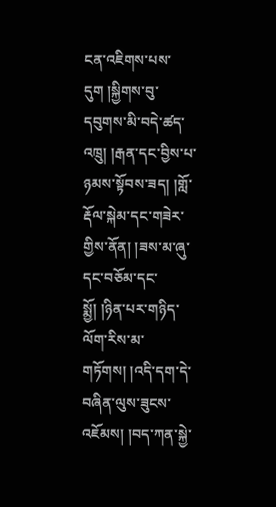ངན་འཇིགས་པས་དུག །སྐྱིགས་བུ་དབུགས་མི་བདེ་ཚད་འཁྲུ། །རྒན་དང་བྱིས་པ་ཉམས་སྟོབས་ཟད། །གློ་རྡོལ་སྐེམ་དང་གཟེར་གྱིས་ནོན། །ཟས་མ་ཞུ་དང་བཅོམ་དང་སྨྱོ། །ཉིན་པར་གཉིད་ལོག་རིས་མ་གཏོགས། །འདི་དག་དེ་བཞིན་ལུས་ཟུངས་འཇོམས། །བད་ཀན་སྐྱེ་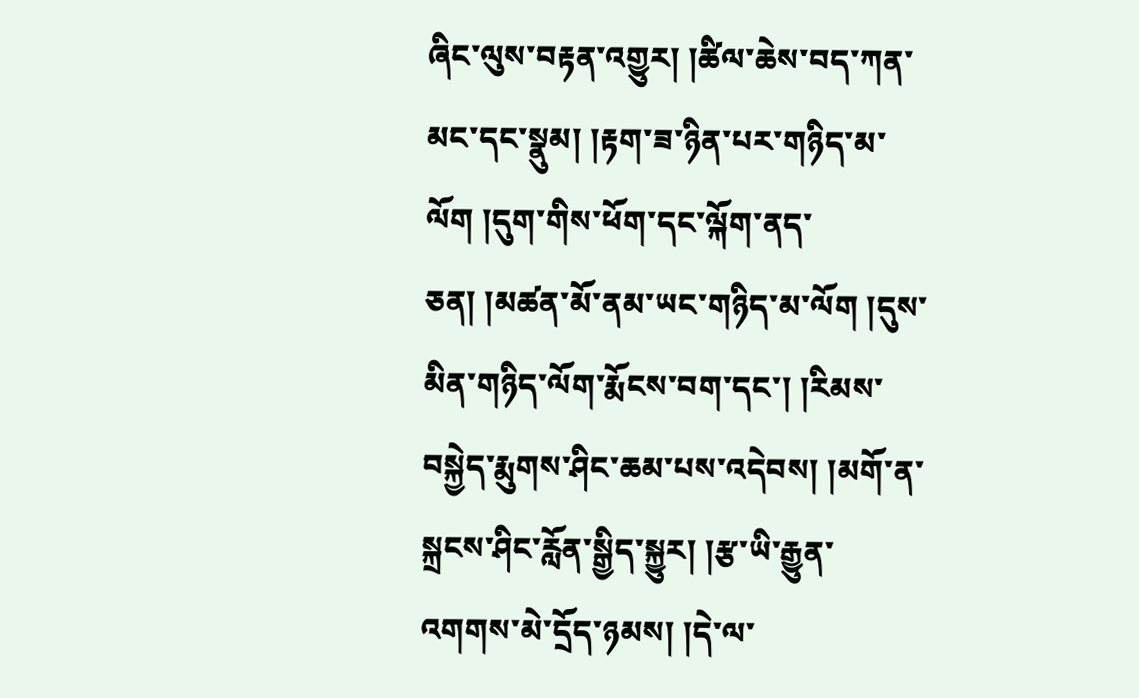ཞིང་ལུས་བརྟན་འགྱུར། །ཚིལ་ཆེས་བད་ཀན་མང་དང་སྣུམ། །རྟག་ཟ་ཉིན་པར་གཉིད་མ་ལོག །དུག་གིས་ཕོག་དང་ལྐོག་ནད་ཅན། །མཚན་མོ་ནམ་ཡང་གཉིད་མ་ལོག །དུས་མིན་གཉིད་ལོག་རྨོངས་བག་དང་། །རིམས་བསྐྱེད་རྨུགས་ཤིང་ཆམ་པས་འདེབས། །མགོ་ན་སྐྲངས་ཤིང་རློན་སྒྱིད་སྐྱུར། །རྩ་ཡི་རྒྱུན་འགགས་མེ་དྲོད་ཉམས། །དེ་ལ་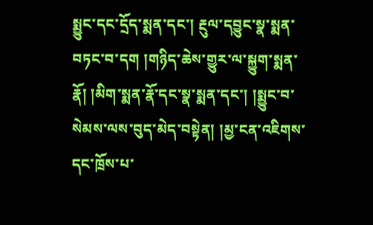སྨྱུང་དང་དྲོད་སྨན་དང་། རྔུལ་དབྱུང་སྣ་སྨན་བཏང་བ་དག །གཉིད་ཆེས་གྱུར་ལ་སྐྱུག་སྨན་རྣོ། །མིག་སྨན་རྣོ་དང་སྣ་སྨན་དང་། །སྨྱུང་བ་སེམས་ལས་བུད་མེད་བསྟེན། །མྱ་ངན་འཇིགས་དང་ཁྲོས་པ་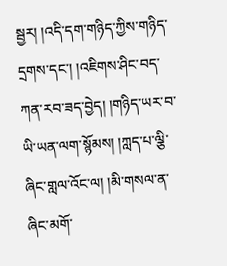སྦྱར། །འདི་དག་གཉིད་ཀྱིས་གཉིད་དྲགས་དང་། །འཇིགས་ཤིང་བད་ཀན་རབ་ཟད་བྱེད། །གཉིད་ཡར་བ་ཡི་ཡན་ལག་སྙོམས། །ཀླད་པ་ལྕི་ཞིང་གླལ་འོང་ལ། །མི་གསལ་ན་ཞིང་མགོ་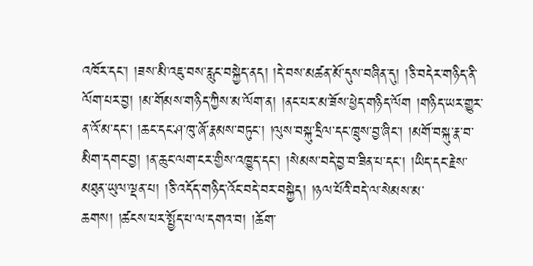འཁོར་དང་། །ཟས་མི་འཇུ་བས་རླུང་བསྐྱེད་ནད། །དེ་བས་མཚན་མོ་དུས་བཞིན་དུ། །ཅི་བདེར་གཉིད་ནི་ལོག་པར་བྱ། །མ་གོམས་གཉིད་ཀྱིས་མ་ལོག་ན། །ནང་པར་མ་ཟོས་ཕྱེད་གཉིད་ལོག །གཉིད་ཡར་གྱུར་ན་འོ་མ་དང་། །ཆང་དང་ཤ་ཁུ་ཞོ་རྣམས་བཏུང་། །ལུས་བསྐུ་དྲིལ་དང་ཁྲུས་བྱ་ཞིང་། །མགོ་བསྐུ་རྣ་བ་མིག་དགང་བྱ། །ན་ཆུང་ལག་ངར་གྱིས་འཁྱུད་དང་། །སེམས་བདེ་བྱ་བ་ཟིན་པ་དང་། །ཡིད་དང་རྗེས་མཐུན་ཡུལ་ལྡན་པ། །ཅི་འདོད་གཉིད་འོང་བདེ་བར་བསྐྱེད། །ཉལ་པོའི་བདེ་ལ་སེམས་མ་ཆགས། །ཚངས་པར་སྤྱོད་པ་ལ་དགའ་བ། །ཆོག་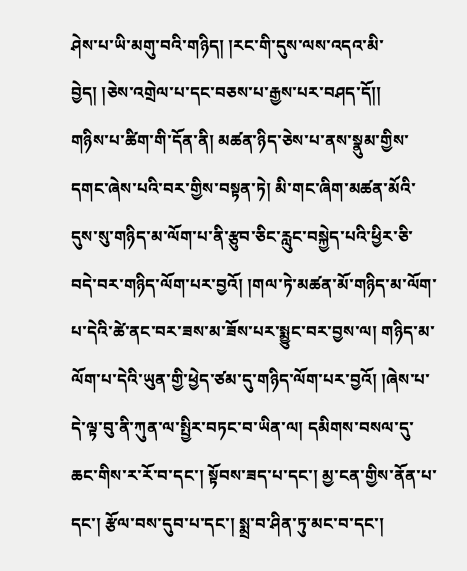ཤེས་པ་ཡི་མགུ་བའི་གཉིད། །རང་གི་དུས་ལས་འདའ་མི་བྱེད། །ཅེས་འགྲེལ་པ་དང་བཅས་པ་རྒྱས་པར་བཤད་དོ།།
གཉིས་པ་ཚིག་གི་དོན་ནི། མཚན་ཉིད་ཅེས་པ་ནས་སྣུམ་གྱིས་དགང་ཞེས་པའི་བར་གྱིས་བསྟན་ཏེ། མི་གང་ཞིག་མཚན་མོའི་དུས་སུ་གཉིད་མ་ལོག་པ་ནི་རྩུབ་ཅིང་རླུང་བསྐྱེད་པའི་ཕྱིར་ཅི་བདེ་བར་གཉིད་ལོག་པར་བྱའོ། །གལ་ཏེ་མཚན་མོ་གཉིད་མ་ལོག་པ་དེའི་ཚེ་ནང་བར་ཟས་མ་ཟོས་པར་སྨྱུང་བར་བྱས་ལ། གཉིད་མ་ལོག་པ་དེའི་ཡུན་གྱི་ཕྱེད་ཙམ་དུ་གཉིད་ལོག་པར་བྱའོ། །ཞེས་པ་དེ་ལྟ་བུ་ནི་ཀུན་ལ་སྤྱིར་བཏང་བ་ཡིན་ལ། དམིགས་བསལ་དུ་ཆང་གིས་ར་རོ་བ་དང་། སྟོབས་ཟད་པ་དང་། མྱ་ངན་གྱིས་ནོན་པ་དང་། རྩོལ་བས་དུབ་པ་དང་། སྨྲ་བ་ཤིན་ཏུ་མང་བ་དང་།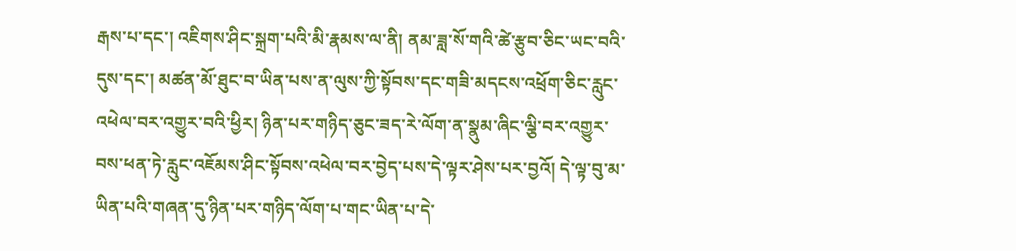རྒས་པ་དང་། འཇིགས་ཤིང་སྐྲག་པའི་མི་རྣམས་ལ་ནི། ནམ་ཟླ་སོ་གའི་ཚེ་རྩུབ་ཅིང་ཡང་བའི་དུས་དང་། མཚན་མོ་ཐུང་བ་ཡིན་པས་ན་ལུས་ཀྱི་སྟོབས་དང་གཟི་མདངས་འཕྲོག་ཅིང་རླུང་འཕེལ་བར་འགྱུར་བའི་ཕྱིར། ཉིན་པར་གཉིད་ཅུང་ཟད་རེ་ལོག་ན་སྣུམ་ཞིང་ལྕི་བར་འགྱུར་བས་ཕན་ཏེ་རླུང་འཇོམས་ཤིང་སྟོབས་འཕེལ་བར་བྱེད་པས་དེ་ལྟར་ཤེས་པར་བྱའོ། དེ་ལྟ་བུ་མ་ཡིན་པའི་གཞན་དུ་ཉིན་པར་གཉིད་ལོག་པ་གང་ཡིན་པ་དེ་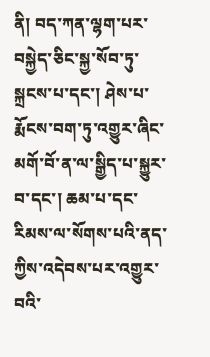ནི། བད་ཀན་ལྷག་པར་བསྐྱེད་ཅིང་སྐྱ་སོབ་ཏུ་སྐྲངས་པ་དང་། ཤེས་པ་རྨོངས་བག་ཏུ་འགྱུར་ཞིང་མགོ་བོ་ན་ལ་སྒྱིད་པ་སྐྱུར་བ་དང་། ཆམ་པ་དང་རིམས་ལ་སོགས་པའི་ནད་ཀྱིས་འདེབས་པར་འགྱུར་བའི་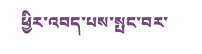ཕྱིར་འབད་པས་སྤང་བར་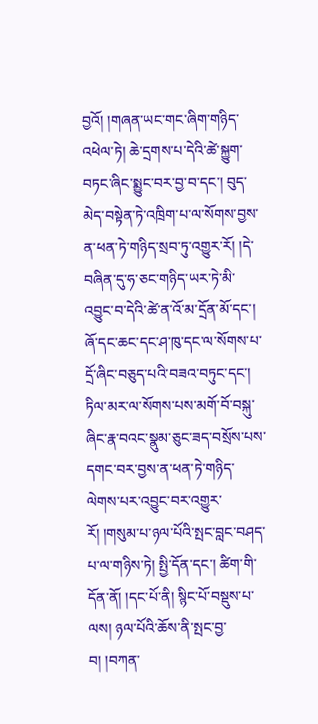བྱའོ། །གཞན་ཡང་གང་ཞིག་གཉིད་འཕེལ་ཏེ། ཆེ་དྲགས་པ་དེའི་ཚེ་སྐྱུག་བཏང་ཞིང་སྨྱུང་བར་བྱ་བ་དང་། བུད་མེད་བསྟེན་ཏེ་འཁྲིག་པ་ལ་སོགས་བྱས་ན་ཕན་ཏེ་གཉིད་སྲབ་ཏུ་འགྱུར་རོ། །དེ་བཞིན་དུ་ཧ་ཅང་གཉིད་ཡར་ཏེ་མི་འབྱུང་བ་དེའི་ཚེ་ན་འོ་མ་དྲོན་མོ་དང་། ཞོ་དང་ཆང་དང་ཤ་ཁུ་དང་ལ་སོགས་པ་དྲོ་ཞིང་བཅུད་པའི་བཟའ་བཏུང་དང་། ཏིལ་མར་ལ་སོགས་པས་མགོ་བོ་བསྐུ་ཞིང་རྣ་བའང་སྣུམ་ཅུང་ཟད་བསྲོས་པས་དགང་བར་བྱས་ན་ཕན་ཏེ་གཉིད་ལེགས་པར་འབྱུང་བར་འགྱུར་རོ། །གསུམ་པ་ཉལ་པོའི་སྤང་བླང་བཤད་པ་ལ་གཉིས་ཏེ། སྤྱི་དོན་དང་། ཚིག་གི་དོན་ནོ། །དང་པོ་ནི། སྙིང་པོ་བསྡུས་པ་ལས། ཉལ་པོའི་ཆོས་ནི་སྤང་བྱ་བ། །བཀན་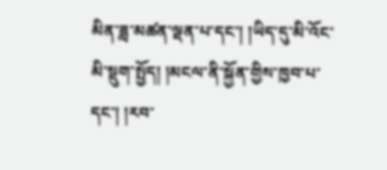མིན་ཟླ་མཚན་ལྡན་པ་དང་། །ཡིད་དུ་མི་འོང་མི་སྡུག་སྤྱོད། །མངལ་ནི་སྐྱོན་གྱིས་ཁྱབ་པ་དང་། །རབ་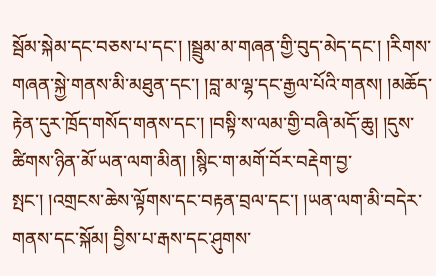སྦོམ་སྐེམ་དང་བཅས་པ་དང་། །སྦྲུམ་མ་གཞན་གྱི་བུད་མེད་དང་། །རིགས་གཞན་སྐྱེ་གནས་མི་མཐུན་དང་། །བླ་མ་ལྷ་དང་རྒྱལ་པོའི་གནས། །མཆོད་རྟེན་དུར་ཁྲོད་གསོད་གནས་དང་། །བསྟི་ས་ལམ་གྱི་བཞི་མདོ་ཆུ། །དུས་ཚིགས་ཉིན་མོ་ཡན་ལག་མིན། །སྙིང་ག་མགོ་བོར་བརྡེག་བྱ་སྤང་། །འགྲངས་ཆེས་ལྟོགས་དང་བརྟན་བྲལ་དང་། །ཡན་ལག་མི་བདེར་གནས་དང་སྐོམ། བྱིས་པ་རྒས་དང་ཤུགས་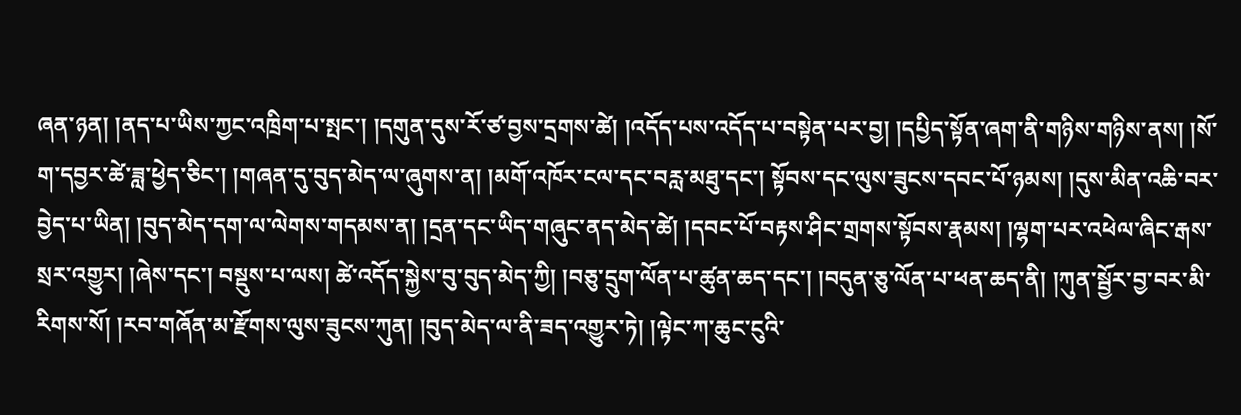ཞན་ཉན། །ནད་པ་ཡིས་ཀྱང་འཁྲིག་པ་སྤང་། །དགུན་དུས་རོ་ཙ་བྱས་དྲགས་ཚེ། །འདོད་པས་འདོད་པ་བསྟེན་པར་བྱ། །དཔྱིད་སྟོན་ཞག་ནི་གཉིས་གཉིས་ནས། །སོ་ག་དབྱར་ཚེ་ཟླ་ཕྱེད་ཅིང་། །གཞན་དུ་བུད་མེད་ལ་ཞུགས་ན། །མགོ་འཁོར་ངལ་དང་བརླ་མཐུ་དང་། སྟོབས་དང་ལུས་ཟུངས་དབང་པོ་ཉམས། །དུས་མིན་འཆི་བར་བྱེད་པ་ཡིན། །བུད་མེད་དག་ལ་ལེགས་གདམས་ན། །དྲན་དང་ཡིད་གཞུང་ནད་མེད་ཚེ། །དབང་པོ་བརྟས་ཤིང་གྲགས་སྟོབས་རྣམས། །ལྷག་པར་འཕེལ་ཞིང་རྒས་སྲར་འགྱུར། །ཞེས་དང་། བསྡུས་པ་ལས། ཚེ་འདོད་སྐྱེས་བུ་བུད་མེད་ཀྱི། །བཅུ་དྲུག་ལོན་པ་ཚུན་ཆད་དང་། །བདུན་ཅུ་ལོན་པ་ཕན་ཆད་ནི། །ཀུན་སྦྱོར་བྱ་བར་མི་རིགས་སོ། །རབ་གཞོན་མ་རྫོགས་ལུས་ཟུངས་ཀུན། །བུད་མེད་ལ་ནི་ཟད་འགྱུར་ཏེ། །ལྟེང་ཀ་ཆུང་ངུའི་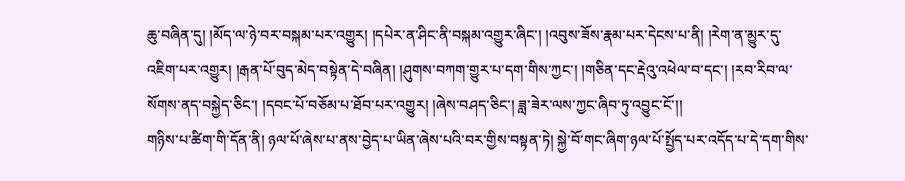ཆུ་བཞིན་དུ། །མོད་ལ་ཉེ་བར་བསྐམ་པར་འགྱུར། །དཔེར་ན་ཤིང་ནི་བསྐམ་འགྱུར་ཞིང་། །འབུས་ཟོས་རྣམ་པར་དེངས་པ་ནི། །རེག་ན་མྱུར་དུ་འཇིག་པར་འགྱུར། །རྒན་པོ་བུད་མེད་བསྟེན་དེ་བཞིན། །ཤུགས་བཀག་གྱུར་པ་དག་གིས་ཀྱང་། །གཅིན་དང་རྡེའུ་འཕེལ་བ་དང་། །རབ་རིབ་ལ་སོགས་ནད་བསྐྱེད་ཅིང་། །དབང་པོ་བཅོམ་པ་ཐོབ་པར་འགྱུར། །ཞེས་བཤད་ཅིང་། ཟླ་ཟེར་ལས་ཀྱང་ཞིབ་ཏུ་འབྱུང་ངོ་།།
གཉིས་པ་ཚིག་གི་དོན་ནི། ཉལ་པོ་ཞེས་པ་ནས་བྱེད་པ་ཡིན་ཞེས་པའི་བར་གྱིས་བསྟན་ཏེ། སྐྱེ་བོ་གང་ཞིག་ཉལ་པོ་སྤྱོད་པར་འདོད་པ་དེ་དག་གིས་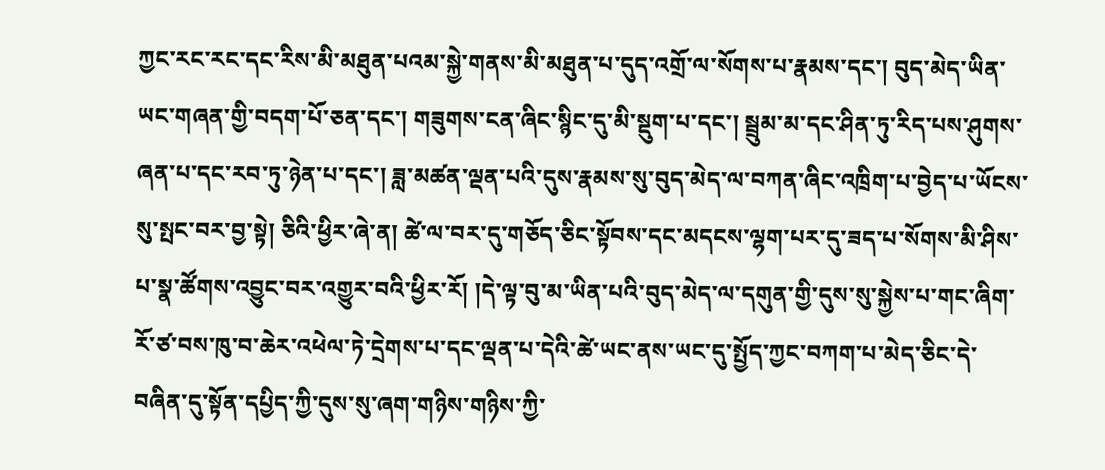ཀྱང་རང་རང་དང་རིས་མི་མཐུན་པའམ་སྐྱེ་གནས་མི་མཐུན་པ་དུད་འགྲོ་ལ་སོགས་པ་རྣམས་དང་། བུད་མེད་ཡིན་ཡང་གཞན་གྱི་བདག་པོ་ཅན་དང་། གཟུགས་ངན་ཞིང་སྙིང་དུ་མི་སྡུག་པ་དང་། སྦྲུམ་མ་དང་ཤིན་ཏུ་རིད་པས་ཤུགས་ཞན་པ་དང་རབ་ཏུ་ཉེན་པ་དང་། ཟླ་མཚན་ལྡན་པའི་དུས་རྣམས་སུ་བུད་མེད་ལ་བཀན་ཞིང་འཁྲིག་པ་བྱེད་པ་ཡོངས་སུ་སྤང་བར་བྱ་སྟེ། ཅིའི་ཕྱིར་ཞེ་ན། ཚེ་ལ་བར་དུ་གཅོད་ཅིང་སྟོབས་དང་མདངས་ལྷག་པར་དུ་ཟད་པ་སོགས་མི་ཤིས་པ་སྣ་ཚོགས་འབྱུང་བར་འགྱུར་བའི་ཕྱིར་རོ། །དེ་ལྟ་བུ་མ་ཡིན་པའི་བུད་མེད་ལ་དགུན་གྱི་དུས་སུ་སྐྱེས་པ་གང་ཞིག་རོ་ཙ་བས་ཁུ་བ་ཆེར་འཕེལ་ཏེ་དྲེགས་པ་དང་ལྡན་པ་དེའི་ཚེ་ཡང་ནས་ཡང་དུ་སྤྱོད་ཀྱང་བཀག་པ་མེད་ཅིང་དེ་བཞིན་དུ་སྟོན་དཔྱིད་ཀྱི་དུས་སུ་ཞག་གཉིས་གཉིས་ཀྱི་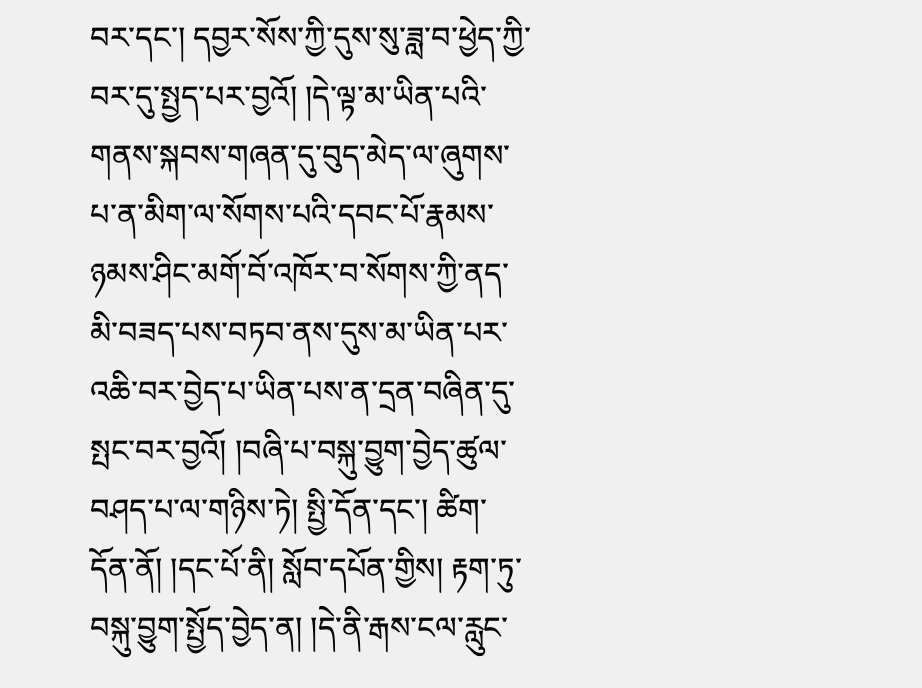བར་དང་། དབྱར་སོས་ཀྱི་དུས་སུ་ཟླ་བ་ཕྱེད་ཀྱི་བར་དུ་སྤྱད་པར་བྱའོ། །དེ་ལྟ་མ་ཡིན་པའི་གནས་སྐབས་གཞན་དུ་བུད་མེད་ལ་ཞུགས་པ་ན་མིག་ལ་སོགས་པའི་དབང་པོ་རྣམས་ཉམས་ཤིང་མགོ་བོ་འཁོར་བ་སོགས་ཀྱི་ནད་མི་བཟད་པས་བཏབ་ནས་དུས་མ་ཡིན་པར་འཆི་བར་བྱེད་པ་ཡིན་པས་ན་དྲན་བཞིན་དུ་སྤང་བར་བྱའོ། །བཞི་པ་བསྐུ་བྱུག་བྱེད་ཚུལ་བཤད་པ་ལ་གཉིས་ཏེ། སྤྱི་དོན་དང་། ཚིག་དོན་ནོ། །དང་པོ་ནི། སློབ་དཔོན་གྱིས། རྟག་ཏུ་བསྐུ་བྱུག་སྤྱོད་བྱེད་ན། །དེ་ནི་རྒས་ངལ་རླུང་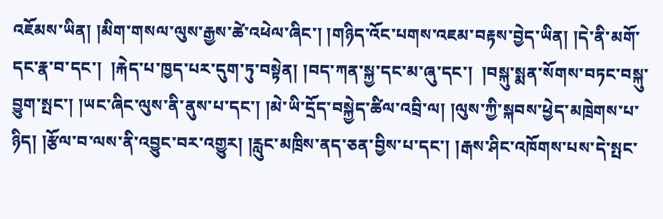འཇོམས་ཡིན། །མིག་གསལ་ལུས་རྒྱས་ཚེ་འཕེལ་ཞིང་། །གཉིད་འོང་པགས་འཇམ་བརྟས་བྱེད་ཡིན། །དེ་ནི་མགོ་དང་རྣ་བ་དང་།  །རྐེད་པ་ཁྱད་པར་དུག་ཏུ་བསྟེན། །བད་ཀན་སྐྱ་དང་མ་ཞུ་དང་།  །བསྐུ་སྨན་སོགས་བཏང་བསྐུ་བྱུག་སྤང་། །ཡང་ཞིང་ལུས་ནི་ནུས་པ་དང་། །མེ་ཡི་དྲོད་བསྐྱེད་ཚིལ་འབྲི་ལ། །ལུས་ཀྱི་སྐབས་ཕྱེད་མཁྲེགས་པ་ཉིད། །རྩོལ་བ་ལས་ནི་འབྱུང་བར་འགྱུར། །རླུང་མཁྲིས་ནད་ཅན་བྱིས་པ་དང་། །རྒས་ཤིང་འཁོགས་པས་དེ་སྤང་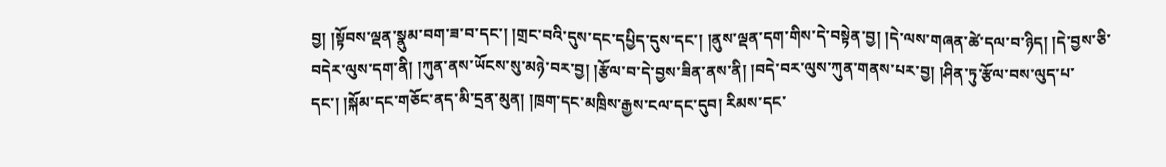བྱ། །སྟོབས་ལྡན་སྣུམ་བག་ཟ་བ་དང་། །གྲང་བའི་དུས་དང་དཔྱིད་དུས་དང་། །ནུས་ལྡན་དག་གིས་དེ་བསྟེན་བྱ། །དེ་ལས་གཞན་ཚེ་དལ་བ་ཉིད། །དེ་བྱས་ཅི་བདེར་ལུས་དག་ནི། །ཀུན་ནས་ཡོངས་སུ་མཉེ་བར་བྱ། །རྩོལ་བ་དེ་བྱས་ཟིན་ནས་ནི། །བདེ་བར་ལུས་ཀུན་གནས་པར་བྱ། །ཤིན་ཏུ་རྩོལ་བས་ལུད་པ་དང་། །སྐོམ་དང་གཅོང་ནད་མི་དྲན་མུན། །ཁྲག་དང་མཁྲིས་རྒྱས་ངལ་དང་དུབ། རིམས་དང་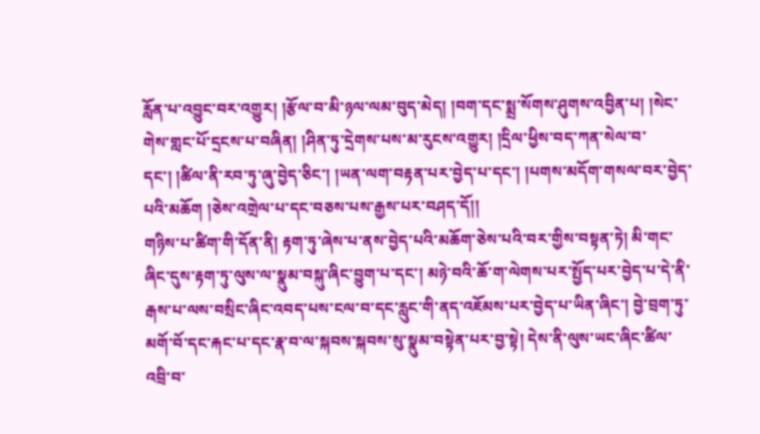རློན་པ་འབྱུང་བར་འགྱུར། །རྩོལ་བ་མི་ཉལ་ལམ་བུད་མེད། །བག་དང་སྨྲ་སོགས་ཤུགས་འབྱིན་པ། །སེང་གེས་གླང་པོ་དྲངས་པ་བཞིན། །ཤིན་ཏུ་དྲེགས་པས་མ་རུངས་འགྱུར། །དྲིལ་ཕྱིས་བད་ཀན་སེལ་བ་དང་། །ཚིལ་ནི་རབ་ཏུ་ཞུ་བྱེད་ཅིང་། །ཡན་ལག་བརྟན་པར་བྱེད་པ་དང་། །པགས་མདོག་གསལ་བར་བྱེད་པའི་མཆོག །ཅེས་འགྲེལ་པ་དང་བཅས་པས་རྒྱས་པར་བཤད་དོ།།
གཉིས་པ་ཚིག་གི་དོན་ནི། རྟག་ཏུ་ཞེས་པ་ནས་བྱེད་པའི་མཆོག་ཅེས་པའི་བར་གྱིས་བསྟན་ཏེ། མི་གང་ཞིང་དུས་རྟག་ཏུ་ལུས་ལ་སྣུམ་བསྐུ་ཞིང་བྱུག་པ་དང་། མཉེ་བའི་ཆོ་ག་ལེགས་པར་སྤྱོད་པར་བྱེད་པ་དེ་ནི་རྒས་པ་ལས་བསྲིང་ཞིང་འབད་པས་ངལ་བ་དང་རླུང་གི་ནད་འཇོམས་པར་བྱེད་པ་ཡིན་ཞིང་། བྱེ་བྲག་ཏུ་མགོ་བོ་དང་རྐང་པ་དང་རྣ་བ་ལ་སྐབས་སྐབས་སུ་སྣུམ་བསྟེན་པར་བྱ་སྟེ། དེས་ནི་ལུས་ཡང་ཞིང་ཚིལ་འབྲི་བ་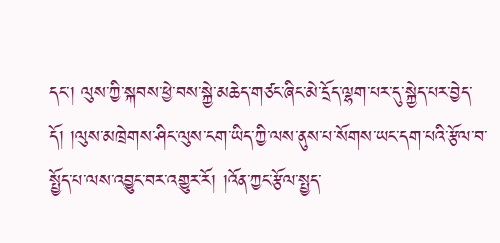དང་། ལུས་ཀྱི་སྐབས་ཕྱེ་བས་སྐྱེ་མཆེད་གཙང་ཞིང་མེ་དྲོད་ལྷག་པར་དུ་སྐྱེད་པར་བྱེད་དོ། །ལུས་མཁྲེགས་ཤིང་ལུས་ངག་ཡིད་ཀྱི་ལས་ནུས་པ་སོགས་ཡང་དག་པའི་རྩོལ་བ་སྤྱོད་པ་ལས་འབྱུང་བར་འགྱུར་རོ། །འོན་ཀྱང་རྩོལ་སྤྱད་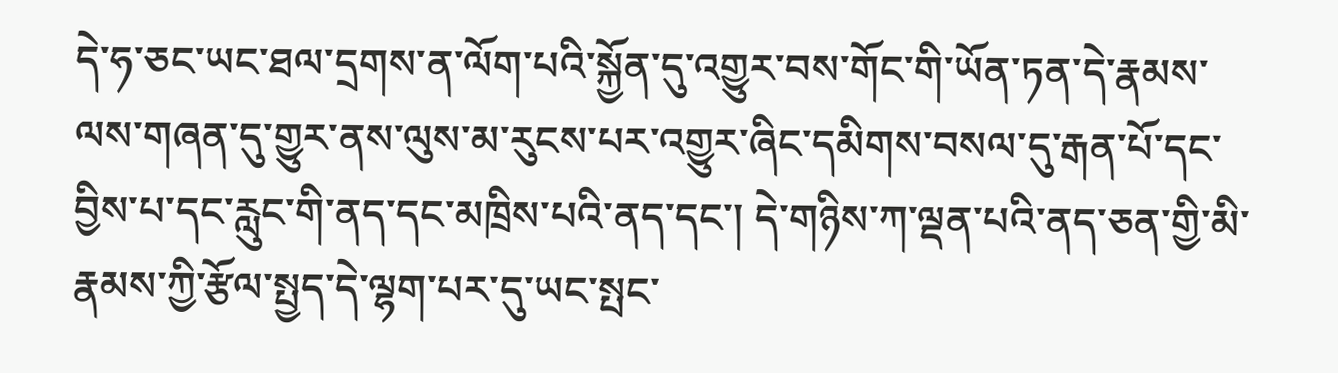དེ་ཧ་ཅང་ཡང་ཐལ་དྲགས་ན་ལོག་པའི་སྐྱོན་དུ་འགྱུར་བས་གོང་གི་ཡོན་ཏན་དེ་རྣམས་ལས་གཞན་དུ་གྱུར་ནས་ལུས་མ་རུངས་པར་འགྱུར་ཞིང་དམིགས་བསལ་དུ་རྒན་པོ་དང་བྱིས་པ་དང་རླུང་གི་ནད་དང་མཁྲིས་པའི་ནད་དང་། དེ་གཉིས་ཀ་ལྡན་པའི་ནད་ཅན་གྱི་མི་རྣམས་ཀྱི་རྩོལ་སྤྱད་དེ་ལྷག་པར་དུ་ཡང་སྤང་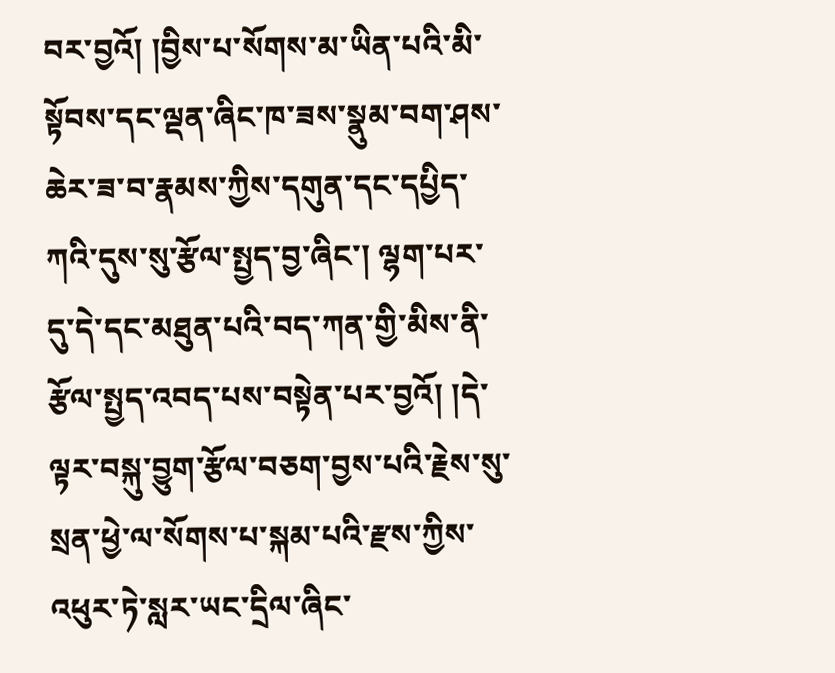བར་བྱའོ། །བྱིས་པ་སོགས་མ་ཡིན་པའི་མི་སྟོབས་དང་ལྡན་ཞིང་ཁ་ཟས་སྣུམ་བག་ཤས་ཆེར་ཟ་བ་རྣམས་ཀྱིས་དགུན་དང་དཔྱིད་ཀའི་དུས་སུ་རྩོལ་སྤྱད་བྱ་ཞིང་། ལྷག་པར་དུ་དེ་དང་མཐུན་པའི་བད་ཀན་གྱི་མིས་ནི་རྩོལ་སྤྱད་འབད་པས་བསྟེན་པར་བྱའོ། །དེ་ལྟར་བསྐུ་བྱུག་རྩོལ་བཅག་བྱས་པའི་རྗེས་སུ་སྲན་ཕྱེ་ལ་སོགས་པ་སྐམ་པའི་རྫས་ཀྱིས་འཕུར་ཏེ་སླར་ཡང་དྲིལ་ཞིང་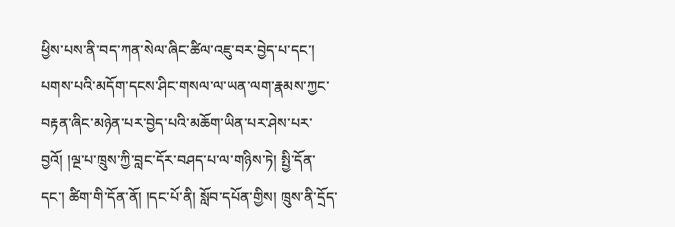ཕྱིས་པས་ནི་བད་ཀན་སེལ་ཞིང་ཚིལ་འཇུ་བར་བྱེད་པ་དང་། པགས་པའི་མདོག་དངས་ཤིང་གསལ་ལ་ཡན་ལག་རྣམས་ཀྱང་བརྟན་ཞིང་མཉེན་པར་བྱེད་པའི་མཆོག་ཡིན་པར་ཤེས་པར་བྱའོ། །ལྔ་པ་ཁྲུས་ཀྱི་བླང་དོར་བཤད་པ་ལ་གཉིས་ཏེ། སྤྱི་དོན་དང་། ཚིག་གི་དོན་ནོ། །དང་པོ་ནི། སློབ་དཔོན་གྱིས། ཁྲུས་ནི་དྲོད་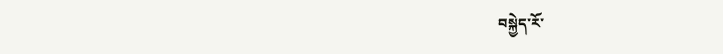བསྐྱེད་རོ་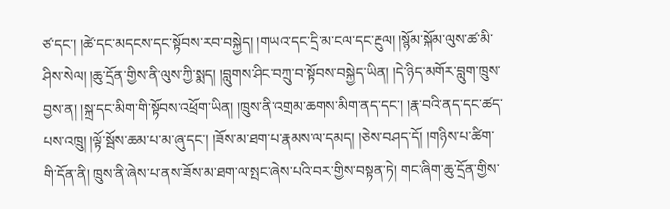ཙ་དང་། །ཚེ་དང་མདངས་དང་སྟོབས་རབ་བསྐྱེད། །གཡའ་དང་དྲི་མ་ངལ་དང་རྔུལ། །སྙོམ་སྐོམ་ལུས་ཚ་མི་ཤིས་སེལ། །ཆུ་དྲོན་གྱིས་ནི་ལུས་ཀྱི་སྨད། །བླུགས་ཤིང་བཀྲུ་བ་སྟོབས་བསྐྱེད་ཡིན། །དེ་ཉིད་མགོར་བླུག་ཁྲུས་བྱས་ན། །སྐྲ་དང་མིག་གི་སྟོབས་འཕྲོག་ཡིན། །ཁྲུས་ནི་འགྲམ་ཆགས་མིག་ནད་དང་། །རྣ་བའི་ནད་དང་ཚད་པས་འཁྲུ། །ལྟོ་སྦོས་ཆམ་པ་མ་ཞུ་དང་། །ཟོས་མ་ཐག་པ་རྣམས་ལ་དམད། །ཅེས་བཤད་དོ། །གཉིས་པ་ཚིག་གི་དོན་ནི། ཁྲུས་ནི་ཞེས་པ་ནས་ཟོས་མ་ཐག་ལ་སྤང་ཞེས་པའི་བར་གྱིས་བསྟན་ཏེ། གང་ཞིག་ཆུ་དྲོན་གྱིས་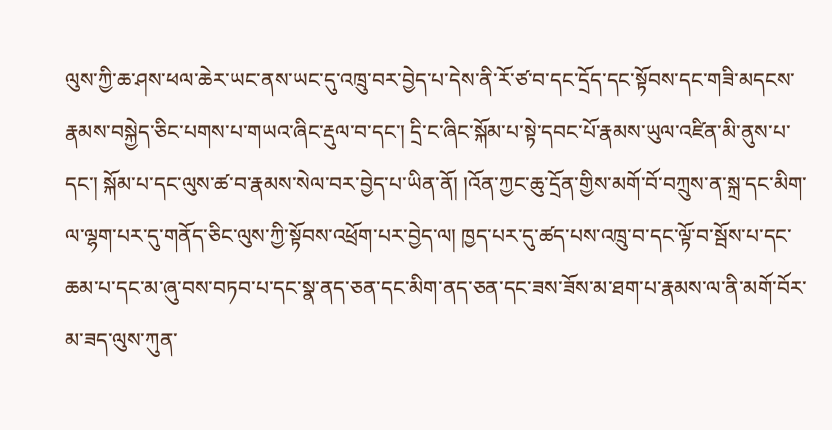ལུས་ཀྱི་ཆ་ཤས་ཕལ་ཆེར་ཡང་ནས་ཡང་དུ་འཁྲུ་བར་བྱེད་པ་དེས་ནི་རོ་ཙ་བ་དང་དྲོད་དང་སྟོབས་དང་གཟི་མདངས་རྣམས་བསྐྱེད་ཅིང་པགས་པ་གཡའ་ཞིང་རྡུལ་བ་དང་། དྲི་ང་ཞིང་སྐོམ་པ་སྟེ་དབང་པོ་རྣམས་ཡུལ་འཛིན་མི་ནུས་པ་དང་། སྐོམ་པ་དང་ལུས་ཚ་བ་རྣམས་སེལ་བར་བྱེད་པ་ཡིན་ནོ། །འོན་ཀྱང་ཆུ་དྲོན་གྱིས་མགོ་བོ་བཀྲུས་ན་སྐྲ་དང་མིག་ལ་ལྷག་པར་དུ་གནོད་ཅིང་ལུས་ཀྱི་སྟོབས་འཕྲོག་པར་བྱེད་ལ། ཁྱད་པར་དུ་ཚད་པས་འཁྲུ་བ་དང་ལྟོ་བ་སྦོས་པ་དང་ཆམ་པ་དང་མ་ཞུ་བས་བཏབ་པ་དང་སྣ་ནད་ཅན་དང་མིག་ནད་ཅན་དང་ཟས་ཟོས་མ་ཐག་པ་རྣམས་ལ་ནི་མགོ་བོར་མ་ཟད་ལུས་ཀུན་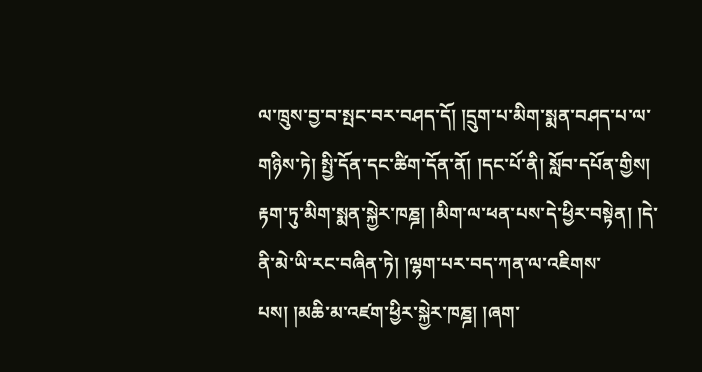ལ་ཁྲུས་བྱ་བ་སྤང་བར་བཤད་དོ། །དྲུག་པ་མིག་སྨན་བཤད་པ་ལ་གཉིས་ཏེ། སྤྱི་དོན་དང་ཚིག་དོན་ནོ། །དང་པོ་ནི། སློབ་དཔོན་གྱིས། རྟག་ཏུ་མིག་སྨན་སྐྱེར་ཁཎྜ། །མིག་ལ་ཕན་པས་དེ་ཕྱིར་བསྟེན། །དེ་ནི་མེ་ཡི་རང་བཞིན་ཏེ། །ལྷག་པར་བད་ཀན་ལ་འཇིགས་པས། །མཆི་མ་འཛག་ཕྱིར་སྐྱེར་ཁཎྜ། །ཞག་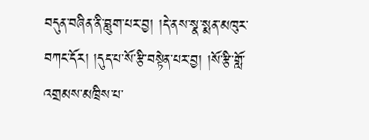བདུན་བཞིན་ནི་བླུག་པར་བྱ། །དེ་ནས་སྣ་སྨན་མཁུར་བཀང་དོར། །དུད་པ་སོ་རྩི་བསྟེན་པར་བྱ། །སོ་རྩི་གློ་འགྲམས་མཁྲིས་པ་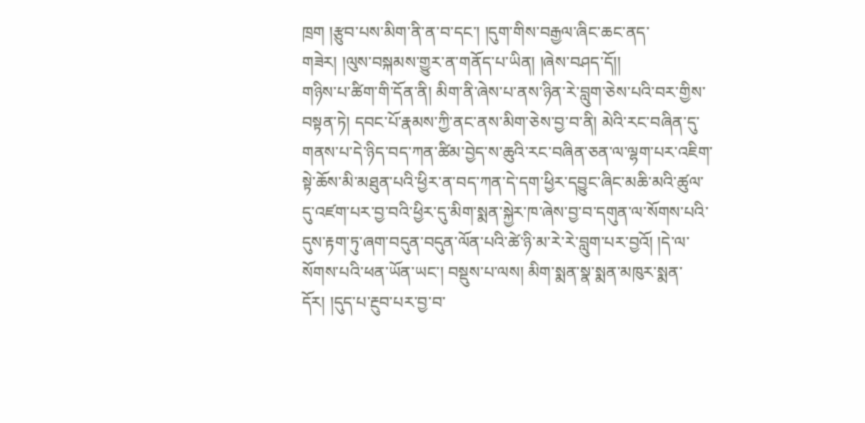ཁྲག །རྩུབ་པས་མིག་ནི་ན་བ་དང་། །དུག་གིས་བརྒྱལ་ཞིང་ཆང་ནད་གཟེར། །ལུས་བསྐམས་གྱུར་ན་གནོད་པ་ཡིན། །ཞེས་བཤད་དོ།།
གཉིས་པ་ཚིག་གི་དོན་ནི། མིག་ནི་ཞེས་པ་ནས་ཉིན་རེ་བླུག་ཅེས་པའི་བར་གྱིས་བསྟན་ཏེ། དབང་པོ་རྣམས་ཀྱི་ནང་ནས་མིག་ཅེས་བྱ་བ་ནི། མེའི་རང་བཞིན་དུ་གནས་པ་དེ་ཉིད་བད་ཀན་ཚིམ་བྱེད་ས་ཆུའི་རང་བཞིན་ཅན་ལ་ལྷག་པར་འཇིག་སྟེ་ཆོས་མི་མཐུན་པའི་ཕྱིར་ན་བད་ཀན་དེ་དག་ཕྱིར་དབྱུང་ཞིང་མཆི་མའི་ཚུལ་དུ་འཛག་པར་བྱ་བའི་ཕྱིར་དུ་མིག་སྨན་སྐྱེར་ཁ་ཞེས་བྱ་བ་དགུན་ལ་སོགས་པའི་དུས་རྟག་ཏུ་ཞག་བདུན་བདུན་ལོན་པའི་ཚེ་ཉི་མ་རེ་རེ་བླུག་པར་བྱའོ། །དེ་ལ་སོགས་པའི་ཕན་ཡོན་ཡང་། བསྡུས་པ་ལས། མིག་སྨན་སྣ་སྨན་མཁུར་སྨན་དོར། །དུད་པ་རྔུབ་པར་བྱ་བ་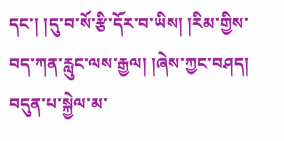དང་། །དུ་བ་སོ་རྩི་དོར་བ་ཡིས། །རིམ་གྱིས་བད་ཀན་རླུང་ལས་རྒྱལ། །ཞེས་ཀྱང་བཤད། བདུན་པ་སྐྱེལ་མ་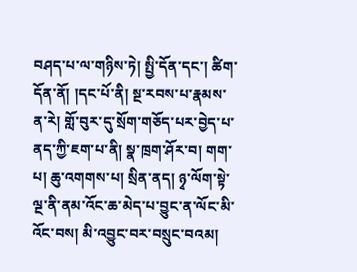བཤད་པ་ལ་གཉིས་ཏེ། སྤྱི་དོན་དང་། ཚིག་དོན་ནོ། །དང་པོ་ནི། སྔ་རབས་པ་རྣམས་ན་རེ། གློ་བུར་དུ་སྲོག་གཅོད་པར་བྱེད་པ་ནད་ཀྱི་ཇག་པ་ནི། སྣ་ཁྲག་ཤོར་བ། གག་པ། ཆུ་འགགས་པ། སྲིན་ནད། ཉྭ་ལོག་སྟེ་ལྔ་ནི་ནམ་འོང་ཆ་མེད་པ་བྱུང་ན་ལོང་མི་འོང་བས། མི་འབྱུང་བར་བསྲུང་བའམ།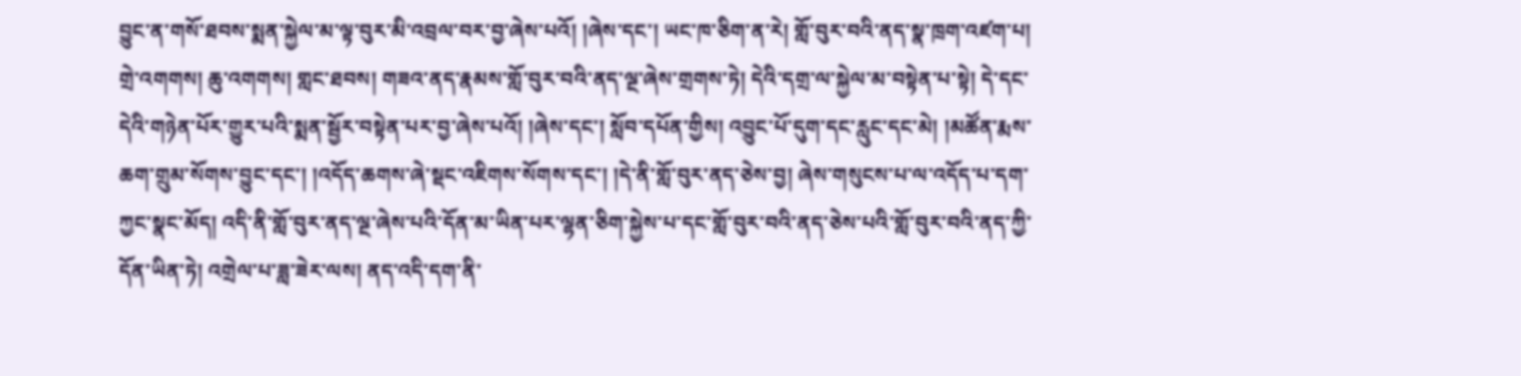བྱུང་ན་གསོ་ཐབས་སྨན་སྐྱེལ་མ་ལྟ་བུར་མི་འབྲལ་བར་བྱ་ཞེས་པའོ། །ཞེས་དང་། ཡང་ཁ་ཅིག་ན་རེ། གློ་བུར་བའི་ནད་སྣ་ཁྲག་འཛག་པ། གྲེ་འགགས། ཆུ་འགགས། གླང་ཐབས། གཟའ་ནད་རྣམས་གློ་བུར་བའི་ནད་ལྔ་ཞེས་གྲགས་ཏེ། དེའི་དགྲ་ལ་སྐྱེལ་མ་བསྟེན་པ་སྟེ། དེ་དང་དེའི་གཉེན་པོར་གྱུར་པའི་སྨན་སྦྱོར་བསྟེན་པར་བྱ་ཞེས་པའོ། །ཞེས་དང་། སློབ་དཔོན་གྱིས། འབྱུང་པོ་དུག་དང་རླུང་དང་མེ། །མཚོན་རྨས་ཆག་གྲུམ་སོགས་བྱུང་དང་། །འདོད་ཆགས་ཞེ་སྡང་འཇིགས་སོགས་དང་། །དེ་ནི་གློ་བུར་ནད་ཅེས་བྱ། ཞེས་གསུངས་པ་ལ་འདོད་པ་དག་ཀྱང་སྣང་མོད། འདི་ནི་གློ་བུར་ནད་ལྔ་ཞེས་པའི་དོན་མ་ཡིན་པར་ལྷན་ཅིག་སྐྱེས་པ་དང་གློ་བུར་བའི་ནད་ཅེས་པའི་གློ་བུར་བའི་ནད་ཀྱི་དོན་ཡིན་ཏེ། འགྲེལ་པ་ཟླ་ཟེར་ལས། ནད་འདི་དག་ནི་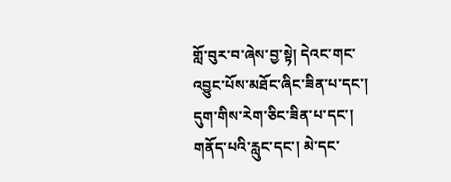གློ་བུར་བ་ཞེས་བྱ་སྟེ། དེའང་གང་འབྱུང་པོས་མཐོང་ཞིང་ཟིན་པ་དང་། དུག་གིས་རེག་ཅིང་ཟིན་པ་དང་། གནོད་པའི་རླུང་དང་། མེ་དང་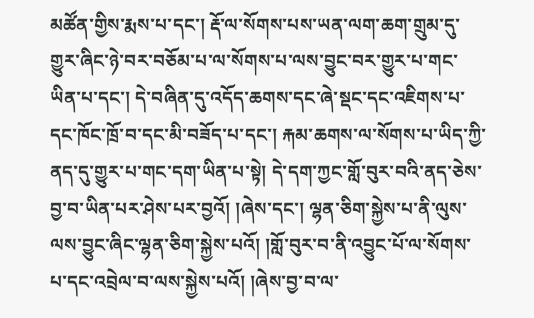མཚོན་གྱིས་རྨས་པ་དང་། རྡོ་ལ་སོགས་པས་ཡན་ལག་ཆག་གྲུམ་དུ་གྱུར་ཞིང་ཉེ་བར་བཅོམ་པ་ལ་སོགས་པ་ལས་བྱུང་བར་གྱུར་པ་གང་ཡིན་པ་དང་། དེ་བཞིན་དུ་འདོད་ཆགས་དང་ཞེ་སྡང་དང་འཇིགས་པ་དང་ཁོང་ཁྲོ་བ་དང་མི་བཟོད་པ་དང་། རྐམ་ཆགས་ལ་སོགས་པ་ཡིད་ཀྱི་ནད་དུ་གྱུར་པ་གང་དག་ཡིན་པ་སྟེ། དེ་དག་ཀྱང་གློ་བུར་བའི་ནད་ཅེས་བྱ་བ་ཡིན་པར་ཤེས་པར་བྱའོ། །ཞེས་དང་། ལྷན་ཅིག་སྐྱེས་པ་ནི་ལུས་ལས་བྱུང་ཞིང་ལྷན་ཅིག་སྐྱེས་པའོ། །གློ་བུར་བ་ནི་འབྱུང་པོ་ལ་སོགས་པ་དང་འབྲེལ་བ་ལས་སྐྱེས་པའོ། །ཞེས་བྱ་བ་ལ་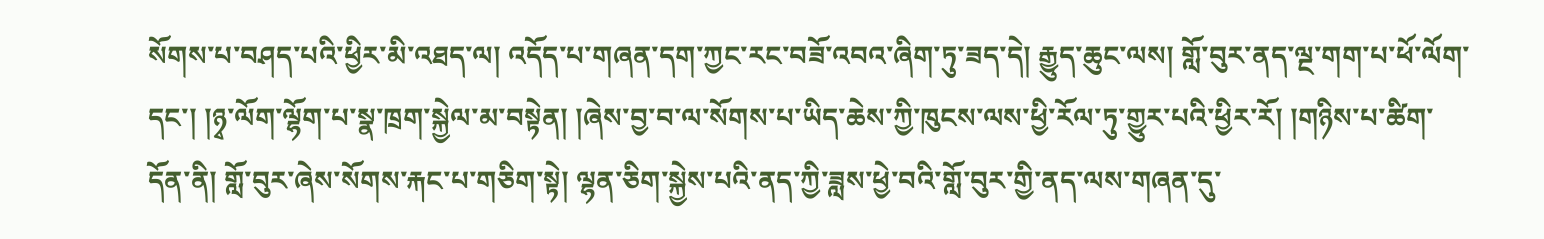སོགས་པ་བཤད་པའི་ཕྱིར་མི་འཐད་ལ། འདོད་པ་གཞན་དག་ཀྱང་རང་བཟོ་འབའ་ཞིག་ཏུ་ཟད་དེ། རྒྱུད་ཆུང་ལས། གློ་བུར་ནད་ལྔ་གག་པ་ཕོ་ལོག་དང་། །ཉྭ་ལོག་ལྷོག་པ་སྣ་ཁྲག་སྐྱེལ་མ་བསྟེན། །ཞེས་བྱ་བ་ལ་སོགས་པ་ཡིད་ཆེས་ཀྱི་ཁུངས་ལས་ཕྱི་རོལ་ཏུ་གྱུར་པའི་ཕྱིར་རོ། །གཉིས་པ་ཚིག་དོན་ནི། གློ་བུར་ཞེས་སོགས་རྐང་པ་གཅིག་སྟེ། ལྷན་ཅིག་སྐྱེས་པའི་ནད་ཀྱི་ཟླས་ཕྱེ་བའི་གློ་བུར་གྱི་ནད་ལས་གཞན་དུ་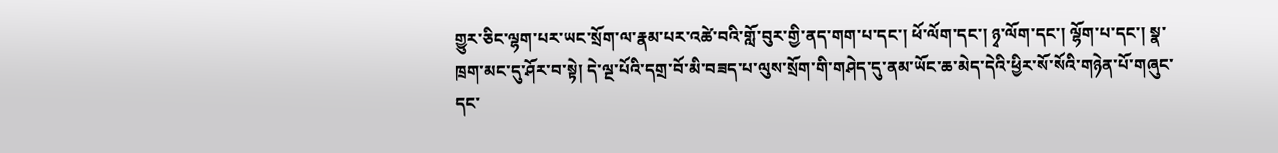གྱུར་ཅིང་ལྷག་པར་ཡང་སྲོག་ལ་རྣམ་པར་འཚེ་བའི་གློ་བུར་གྱི་ནད་གག་པ་དང་། ཕོ་ལོག་དང་། ཉྭ་ལོག་དང་། ལྷོག་པ་དང་། སྣ་ཁྲག་མང་དུ་ཤོར་བ་སྟེ། དེ་ལྔ་པོའི་དགྲ་བོ་མི་བཟད་པ་ལུས་སྲོག་གི་གཤེད་དུ་ནམ་ཡོང་ཆ་མེད་དེའི་ཕྱིར་སོ་སོའི་གཉེན་པོ་གཞུང་དང་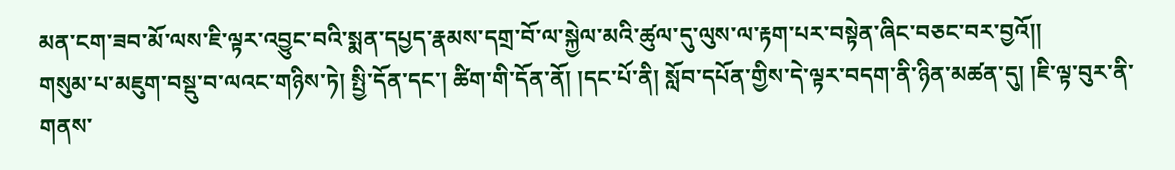མན་ངག་ཟབ་མོ་ལས་ཇི་ལྟར་འབྱུང་བའི་སྨན་དཔྱད་རྣམས་དགྲ་བོ་ལ་སྐྱེལ་མའི་ཚུལ་དུ་ལུས་ལ་རྟག་པར་བསྟེན་ཞིང་བཅང་བར་བྱའོ།།
གསུམ་པ་མཇུག་བསྡུ་བ་ལའང་གཉིས་ཏེ། སྤྱི་དོན་དང་། ཚིག་གི་དོན་ནོ། །དང་པོ་ནི། སློབ་དཔོན་གྱིས་དེ་ལྟར་བདག་ནི་ཉིན་མཚན་དུ། །ཇི་ལྟ་བུར་ནི་གནས་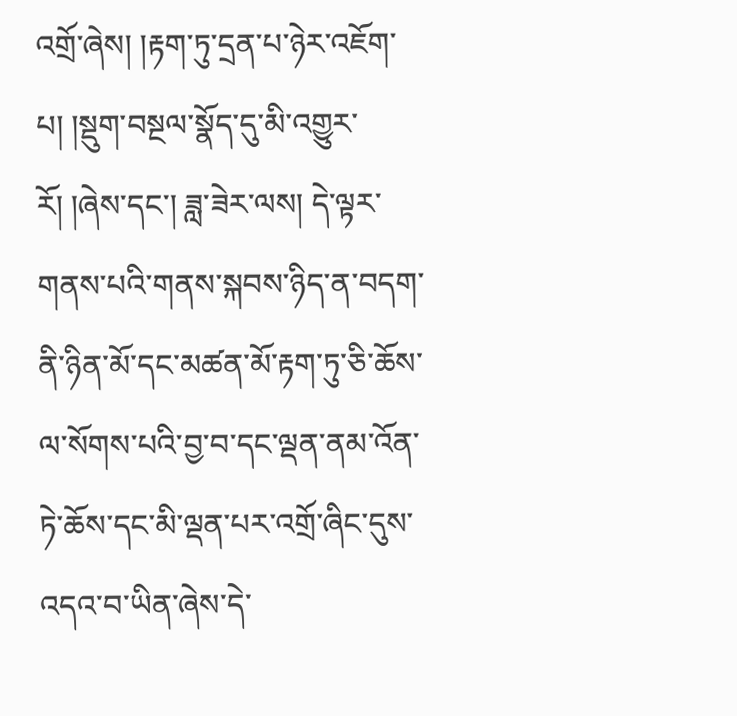འགྲོ་ཞེས། །རྟག་ཏུ་དྲན་པ་ཉེར་འཇོག་པ། །སྡུག་བསྔལ་སྣོད་དུ་མི་འགྱུར་རོ། །ཞེས་དང་། ཟླ་ཟེར་ལས། དེ་ལྟར་གནས་པའི་གནས་སྐབས་ཉིད་ན་བདག་ནི་ཉིན་མོ་དང་མཚན་མོ་རྟག་ཏུ་ཅི་ཆོས་ལ་སོགས་པའི་བྱ་བ་དང་ལྡན་ནམ་འོན་ཏེ་ཆོས་དང་མི་ལྡན་པར་འགྲོ་ཞིང་དུས་འདའ་བ་ཡིན་ཞེས་དེ་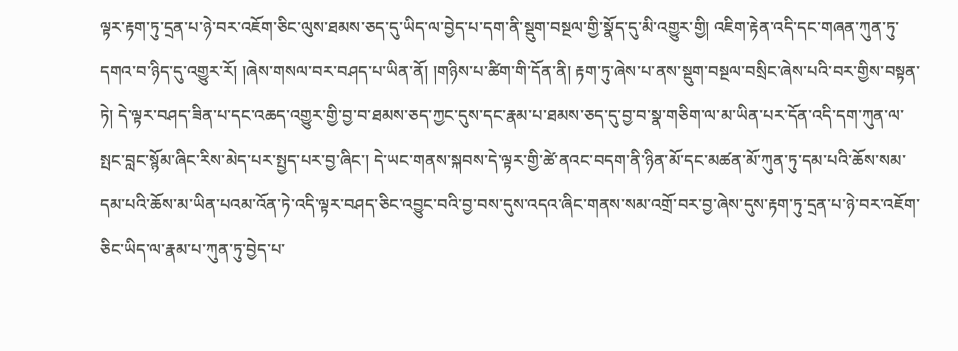ལྟར་རྟག་ཏུ་དྲན་པ་ཉེ་བར་འཇོག་ཅིང་ལུས་ཐམས་ཅད་དུ་ཡིད་ལ་བྱེད་པ་དག་ནི་སྡུག་བསྔལ་གྱི་སྣོད་དུ་མི་འགྱུར་གྱི། འཇིག་རྟེན་འདི་དང་གཞན་ཀུན་ཏུ་དགའ་བ་ཉིད་དུ་འགྱུར་རོ། །ཞེས་གསལ་བར་བཤད་པ་ཡིན་ནོ། །གཉིས་པ་ཚིག་གི་དོན་ནི། རྟག་ཏུ་ཞེས་པ་ནས་སྡུག་བསྔལ་བསྲིང་ཞེས་པའི་བར་གྱིས་བསྟན་ཏེ། དེ་ལྟར་བཤད་ཟིན་པ་དང་འཆད་འགྱུར་གྱི་བྱ་བ་ཐམས་ཅད་ཀྱང་དུས་དང་རྣམ་པ་ཐམས་ཅད་དུ་བྱ་བ་སྣ་གཅིག་ལ་མ་ཡིན་པར་དོན་འདི་དག་ཀུན་ལ་སྤང་བླང་སྙོམ་ཞིང་རིས་མེད་པར་སྤྱད་པར་བྱ་ཞིང་། དེ་ཡང་གནས་སྐབས་དེ་ལྟར་གྱི་ཚེ་ནའང་བདག་ནི་ཉིན་མོ་དང་མཚན་མོ་ཀུན་ཏུ་དམ་པའི་ཆོས་སམ་དམ་པའི་ཆོས་མ་ཡིན་པའམ་འོན་ཏེ་འདི་ལྟར་བཤད་ཅིང་འབྱུང་བའི་བྱ་བས་དུས་འདའ་ཞིང་གནས་སམ་འགྲོ་བར་བྱ་ཞེས་དུས་རྟག་ཏུ་དྲན་པ་ཉེ་བར་འཇོག་ཅིང་ཡིད་ལ་རྣམ་པ་ཀུན་ཏུ་བྱེད་པ་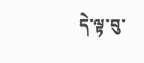དེ་ལྟ་བུ་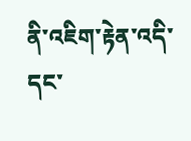ནི་འཇིག་རྟེན་འདི་དང་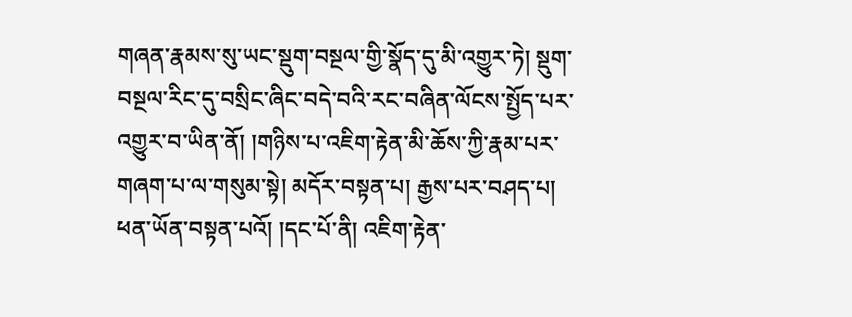གཞན་རྣམས་སུ་ཡང་སྡུག་བསྔལ་གྱི་སྣོད་དུ་མི་འགྱུར་ཏེ། སྡུག་བསྔལ་རིང་དུ་བསྲིང་ཞིང་བདེ་བའི་རང་བཞིན་ལོངས་སྤྱོད་པར་འགྱུར་བ་ཡིན་ནོ། །གཉིས་པ་འཇིག་རྟེན་མི་ཆོས་ཀྱི་རྣམ་པར་གཞག་པ་ལ་གསུམ་སྟེ། མདོར་བསྟན་པ། རྒྱས་པར་བཤད་པ། ཕན་ཡོན་བསྟན་པའོ། །དང་པོ་ནི། འཇིག་རྟེན་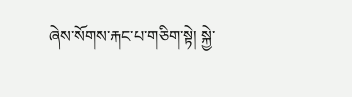ཞེས་སོགས་རྐང་པ་གཅིག་སྟེ། སྐྱེ་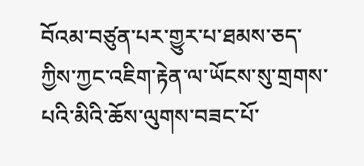བོའམ་བཙུན་པར་གྱུར་པ་ཐམས་ཅད་ཀྱིས་ཀྱང་འཇིག་རྟེན་ལ་ཡོངས་སུ་གྲགས་པའི་མིའི་ཆོས་ལུགས་བཟང་པོ་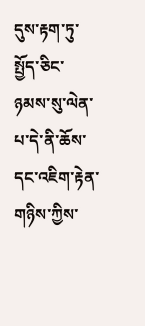དུས་རྟག་ཏུ་སྤྱོད་ཅིང་ཉམས་སུ་ལེན་པ་དེ་ནི་ཆོས་དང་འཇིག་རྟེན་གཉིས་ཀྱིས་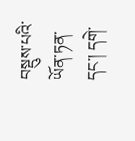བསྡུས་པའི་ཡོན་ཏན་དང་། དགེ་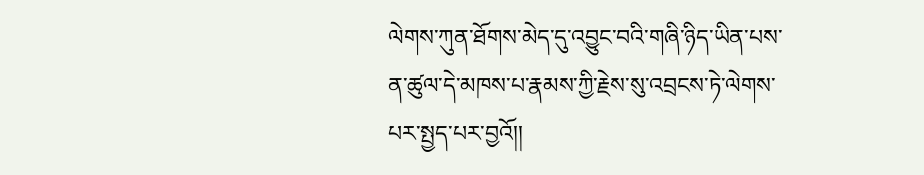ལེགས་ཀུན་ཐོགས་མེད་དུ་འབྱུང་བའི་གཞི་ཉིད་ཡིན་པས་ན་ཚུལ་དེ་མཁས་པ་རྣམས་ཀྱི་རྗེས་སུ་འབྲངས་ཏེ་ལེགས་པར་སྤྱད་པར་བྱའོ།།